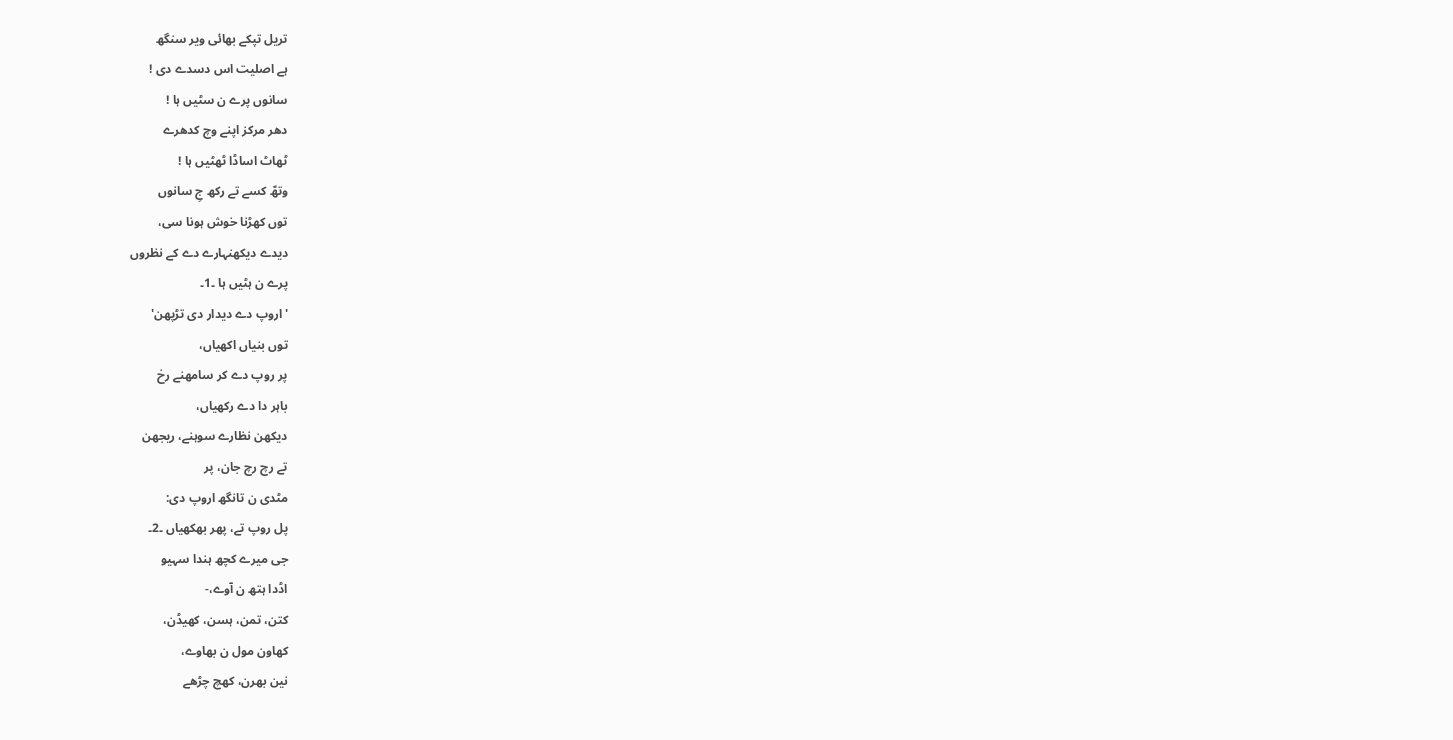تریل تپکے بھائی ویر سنگھ
ہے اصلیت اس دسدے دی !
سانوں پرے ن سٹیں ہا !
دھر مرکز اپنے وچ کدھرے
ٹھاٹ اساڈا ٹھٹیں ہا !
وتھّ کسے تے رکھ جِ سانوں
توں کھڑنا خوش ہونا سی،
دیدے دیکھنہارے دے کے نظروں
پرے ن ہٹیں ہا ۔1۔
'اروپ دے دیدار دی تڑپھن'
توں بنیاں اکھیاں،
پر روپ دے کر سامھنے رخ
باہر دا دے رکھیاں،
دیکھن نظارے سوہنے، ریجھن
تے رچ رچ جان، پر
مٹدی ن تانگھ اروپ دی:
پل روپ تے، پھر بھکھیاں ۔2۔
جی میرے کچھ ہندا سہیو
اڈدا ہتھ ن آوے،-
کتن، تمن، ہسن، کھیڈن،
کھاون مول ن بھاوے،
نین بھرن، کھچ چڑھے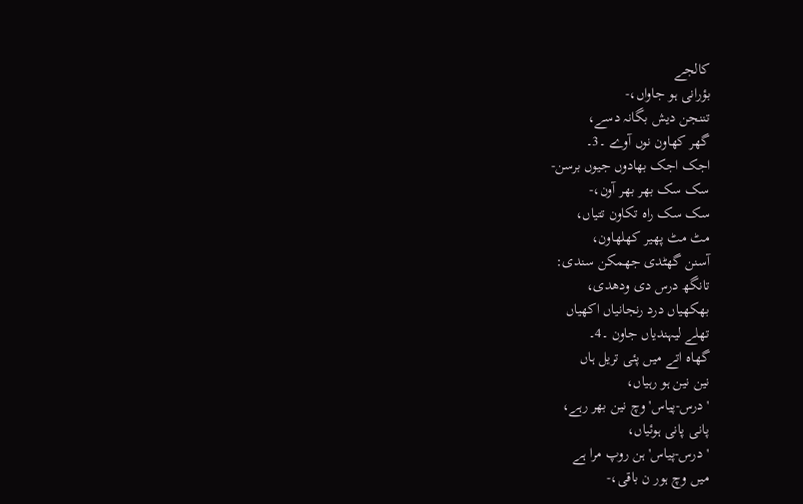کالجے
بؤرانی ہو جاواں،-
تننجن دیش بگانہ دسے،
گھر کھاون نوں آوے ۔3۔
اجک اجک بھادوں جیوں برسن-
سک سک بھر بھر آون،-
سک سک راہ تکاون تتیاں،
مٹ مٹ پھیر کھلھاون،
آسنن گھٹدی جھمکن سندی:
تانگھ درس دی ودھدی،
بھکھیاں درد رنجانیاں اکھیاں
تھلے لیہندیاں جاون ۔4۔
گھاہ اتے میں پئی تریل ہاں
نین نین ہو رہیاں،
'درس-پیاس' وچ نین بھر رہے،
پانی پانی ہوئیاں،
'درس-پیاس' ہن روپ مرا ہے
میں وچ ہور ن باقی،-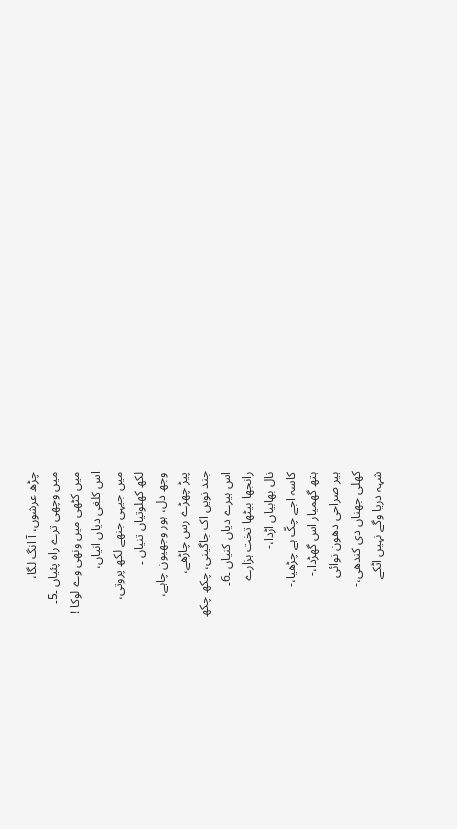چڑھ عرشوں، آ انگ لگا،
میں وچھی ترے راہ پئیاں ۔5۔
میں کٹھی میں ونھی وے لوکا !
اس کلغی دیاں انیاں،
میں جیہی جنھے لکھ پروتی،
لکھ کھلوتیاں تنیاں ۔
وجھ دل، ہور وجھیون چاہے،
پیڑ چھڑے رس چاڑھے،
جند نویں اک جاگینی، چکھ چکھ
اس ہیرے دیاں کنیاں ۔6۔
رانجھا بیٹھا تخت ہزارے
نال بھابیاں اڑدا،-
کاسہ اجے چکّ ہے چڑھیا،-
ہتھ گھمیار اس گھڑدا،-
ہیر صراحی دھون نوائی
کھلی جھناں دی کندھی،-
شہہ دریا وگے نہیں اٹکے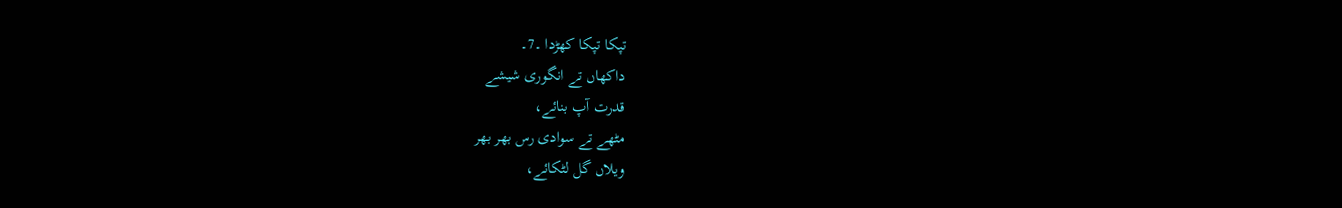تپکا تپکا کھڑدا ۔7۔
داکھاں تے انگوری شیشے
قدرت آپ بنائے،
مٹھے تے سوادی رس بھر بھر
ویلاں گل لٹکائے،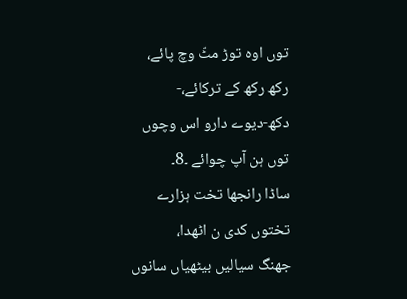توں اوہ توڑ مٹّ وچ پائے،
رکھ رکھ کے ترکائے،-
دکھ-دیوے دارو اس وچوں
توں ہن آپ چوائے ۔8۔
ساڈا رانجھا تخت ہزارے
تختوں کدی ن اٹھدا،
جھنگ سیالیں بیٹھیاں سانوں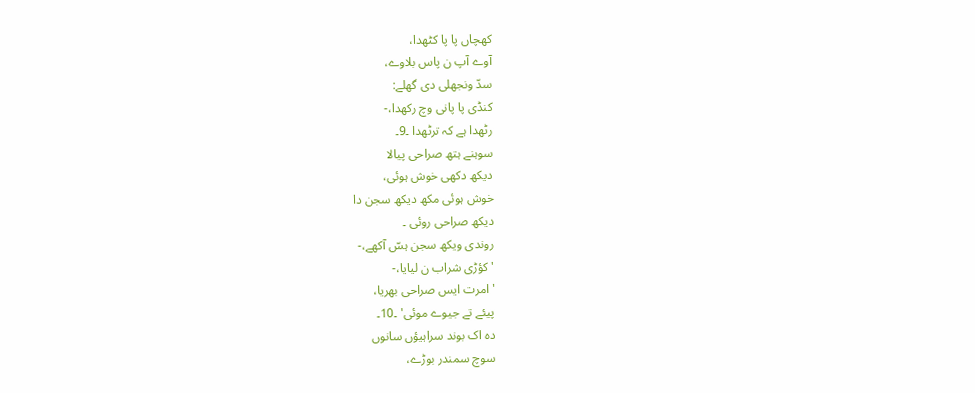کھچاں پا پا کٹھدا،
آوے آپ ن پاس بلاوے،
سدّ ونجھلی دی گھلے:
کنڈی پا پانی وچ رکھدا،-
رٹھدا ہے کہ ترٹھدا ۔9۔
سوہنے ہتھ صراحی پیالا
دیکھ دکھی خوش ہوئی،
خوش ہوئی مکھ دیکھ سجن دا
دیکھ صراحی روئی ۔
روندی ویکھ سجن ہسّ آکھے،-
'کؤڑی شراب ن لیایا،-
'امرت ایس صراحی بھریا،
پیئے تے جیوے موئی' ۔10۔
دہ اک بوند سراہیؤں سانوں
سوچ سمندر بوڑے،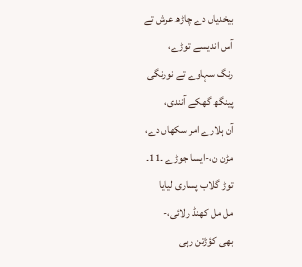بیخدیاں دے چاڑھ عرش تے
آس اندیسے توڑے،
رنگ سہاوے تے نورنگی
پینگھ گھکے آنندی،
آن ہلارے امر سکھاں دے،
مڑن ن،-ایسا جوڑے ۔11۔
توڑ گلاب پساری لیایا
مل مل کھنڈ رلائی،-
بھی کؤڑتن رہی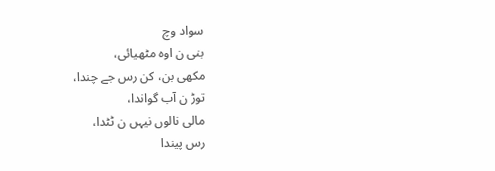سواد وچ
بنی ن اوہ مٹھیائی،
مکھی بن، کن رس جے چندا،
توڑ ن آب گواندا،
مالی نالوں نیہں ن ٹٹدا،
رس پیندا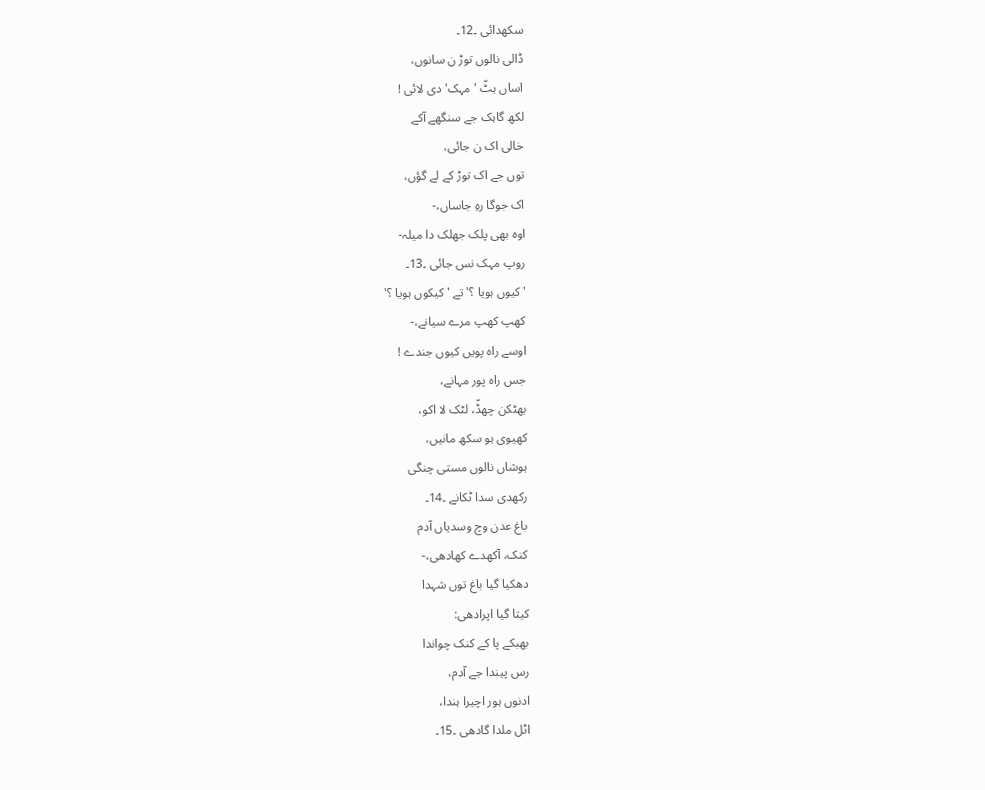سکھدائی ۔12۔
ڈالی نالوں توڑ ن سانوں،
اساں ہٹّ 'مہک' دی لائی !
لکھ گاہک جے سنگھے آکے
خالی اک ن جائی،
توں جے اک توڑ کے لے گؤں،
اک جوگا رہِ جاساں،-
اوہ بھی پلک جھلک دا میلہ-
روپ مہک نس جائی ۔13۔
'کیوں ہویا ؟' تے 'کیکوں ہویا ؟'
کھپ کھپ مرے سیانے،-
اوسے راہ پویں کیوں جندے !
جس راہ پور مہانے،
بھٹکن چھڈّ، لٹک لا اکو،
کھیوی ہو سکھ مانیں،
ہوشاں نالوں مستی چنگی
رکھدی سدا ٹکانے ۔14۔
باغ عدن وچ وسدیاں آدم
کنک، آکھدے کھادھی،-
دھکیا گیا باغ توں شہدا
کیتا گیا اپرادھی:
بھبکے پا کے کنک چواندا
رس پیندا جے آدم،
ادنوں ہور اچیرا ہندا،
اٹل ملدا گادھی ۔15۔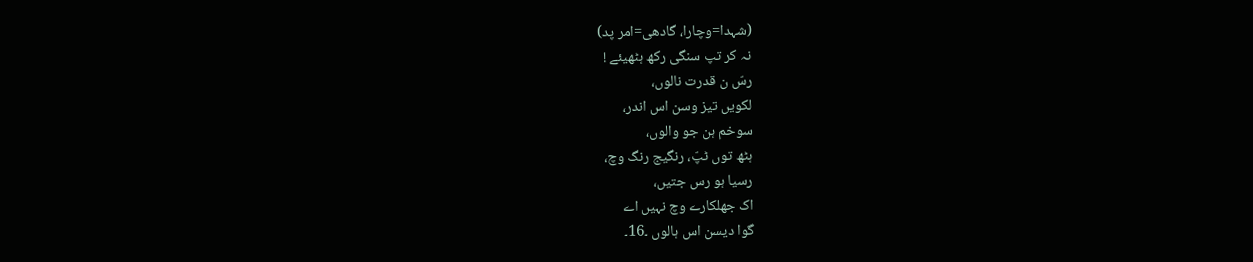(شہدا=وچارا، گادھی=امر پد)
نہ کر تپ سنگی رکھ ہٹھیئے !
رسّ ن قدرت نالوں،
لکویں تیز وسن اس اندر،
سوخم ہن جو والوں،
ہٹھ توں ٹپّ، رنگیج رنگ وچ،
رسیا ہو رس جتیں،
اک جھلکارے وچ نہیں اے
گوا دیسن اس ہالوں ۔16۔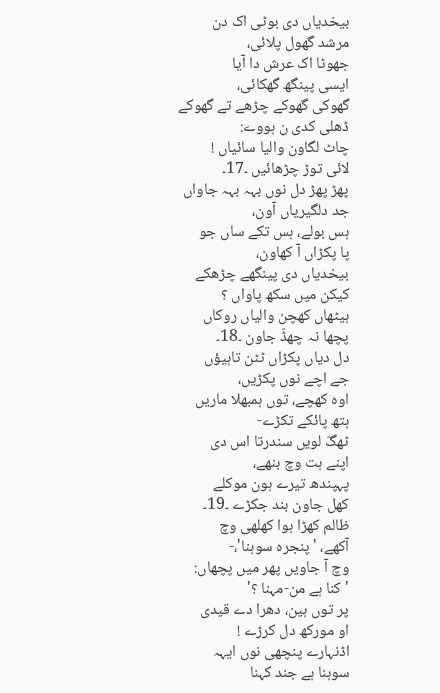بیخدیاں دی بوٹی اک دن
مرشد گھول پلائی،
جھوٹا اک عرش دا آیا
ایسی پینگھ گھکائی،
گھوکی گھوکے چڑھے تے گھوکے
ڈھلی کدی ن ہووے:
چاٹ لگاون والیا سائیاں !
لائی توڑ چڑھائیں ۔17۔
پھڑ پھڑ دل نوں بہہ بہہ جاواں
جد دلگیریاں آون،
ہس بولے، ہس تکے ساں جو
پا پکڑاں آ کھاون،
بیخدیاں دی پینگھے چڑھکے
کیکن میں سکھ پاواں ؟
ہیٹھاں کھچن والیاں روکاں
پچھا نہ چھڈّ جاون ۔18۔
دل دیاں پکڑاں ٹٹن تاہیؤں
جے اچے نوں پکڑیں،
اوہ کھچے، توں ہمبھلا ماریں
ہتھ پائکے تکڑے-
ٹھگّ لویں سندرتا اس دی
اپنے ہت وچ بنھے،
پہپندھ تیرے ہون موکلے
کھل جاون بند جکڑے ۔19۔
ظالم کھڑا ہوا کھلھی وچ
آکھے، 'پنجرہ سوہنا'،-
وچ آ جاویں پھر میں پچھاں:
'کنا ہے من-مہنا ؟'
پر توں ہین، دھرا دے قیدی
او مورکھ دل کرڑے !
اڈنہارے پنچھی نوں ایہہ
سوہنا ہے جند کہنا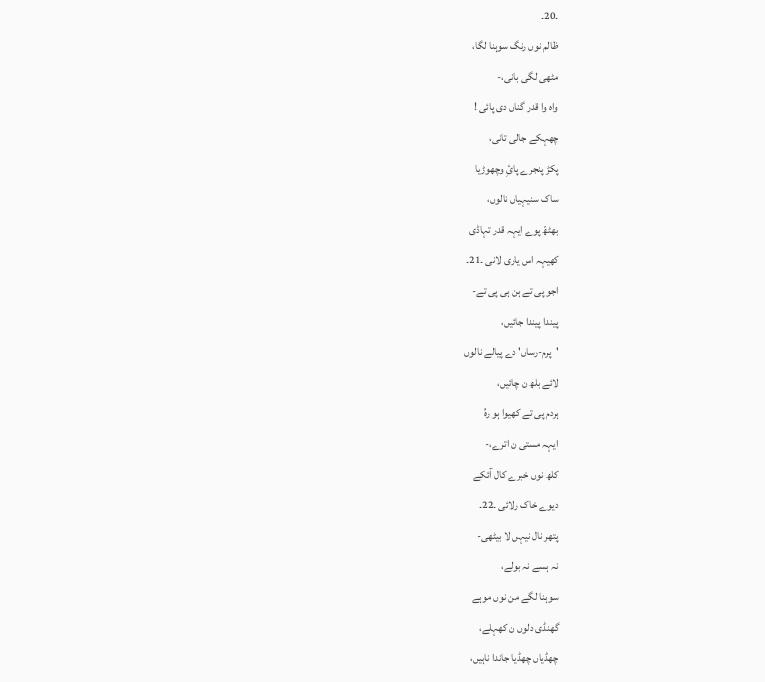۔20۔
ظالم نوں رنگ سوہنا لگا،
مٹھی لگی بانی،-
واہ وا قدر گناں دی پائی !
چھہکے جالی تانی،
پکڑ پنجرے پائِ وچھوڑیا
ساک سنیہیاں نالوں،
بھٹھّ پوے ایہہ قدر تہاڈی
کھیہہ اس یاری لانی ۔21۔
اجو پی تے ہن ہی پی تے-
پیندا پیندا جائیں،
'پرم-رساں' دے پیالے نالوں
لائے بلھ ن چائیں،
ہردم پی تے کھیوا ہو رہُ
ایہہ مستی ن اترے،-
کلھ نوں خبرے کال آئکے
دیوے خاک رلائی ۔22۔
پتھر نال نیہں لا بیٹھی-
نہ ہسے نہ بولے،
سوہنا لگے من نوں موہے
گھنڈی دلوں ن کھہلے،
چھڈیاں چھڈیا جاندا ناہیں،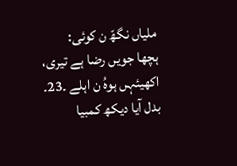ملیاں نگھّ ن کوئی:
ہچھا جویں رضا ہے تیری،
اکھیئہں ہوہُ ن اہلے ۔23۔
بدل آیا دیکھ کمبیا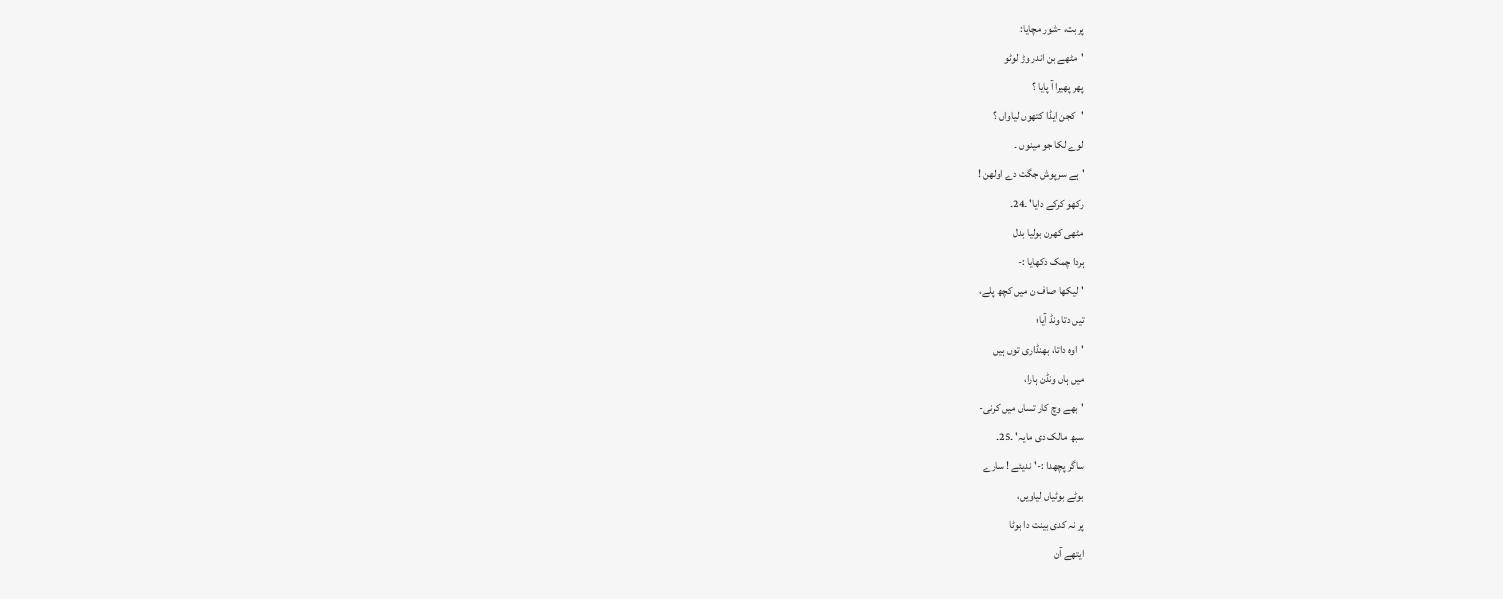پربت، -شور مچایا:
'مٹھے بن اندر وڑ لوٹو
پھر پھیرا آ پایا ؟
'کجن ایڈا کتھوں لیاواں ؟
لوے لکا جو مینوں ۔
'ہے سرپوش جگت دے اولھن !
رکھو کرکے دایا' ۔24۔
مٹھی کھرن بولیا بدل
ہردا چمک دکھایا :-
'لیکھا صاف ن میں کچھ پلے،
تیں دتا ونڈ آیا؛
'اوہ داتا، بھنڈاری توں ہیں
میں ہاں ونڈن ہارا،
'بھے وچ کار تساں میں کرنی-
سبھ مالک دی مایہ' ۔25۔
ساگر پچھدا :-'ندیئے ! سارے
بوٹے بوٹیاں لیاویں،
پر نہ کدی بینت دا بوٹا
ایتھے آن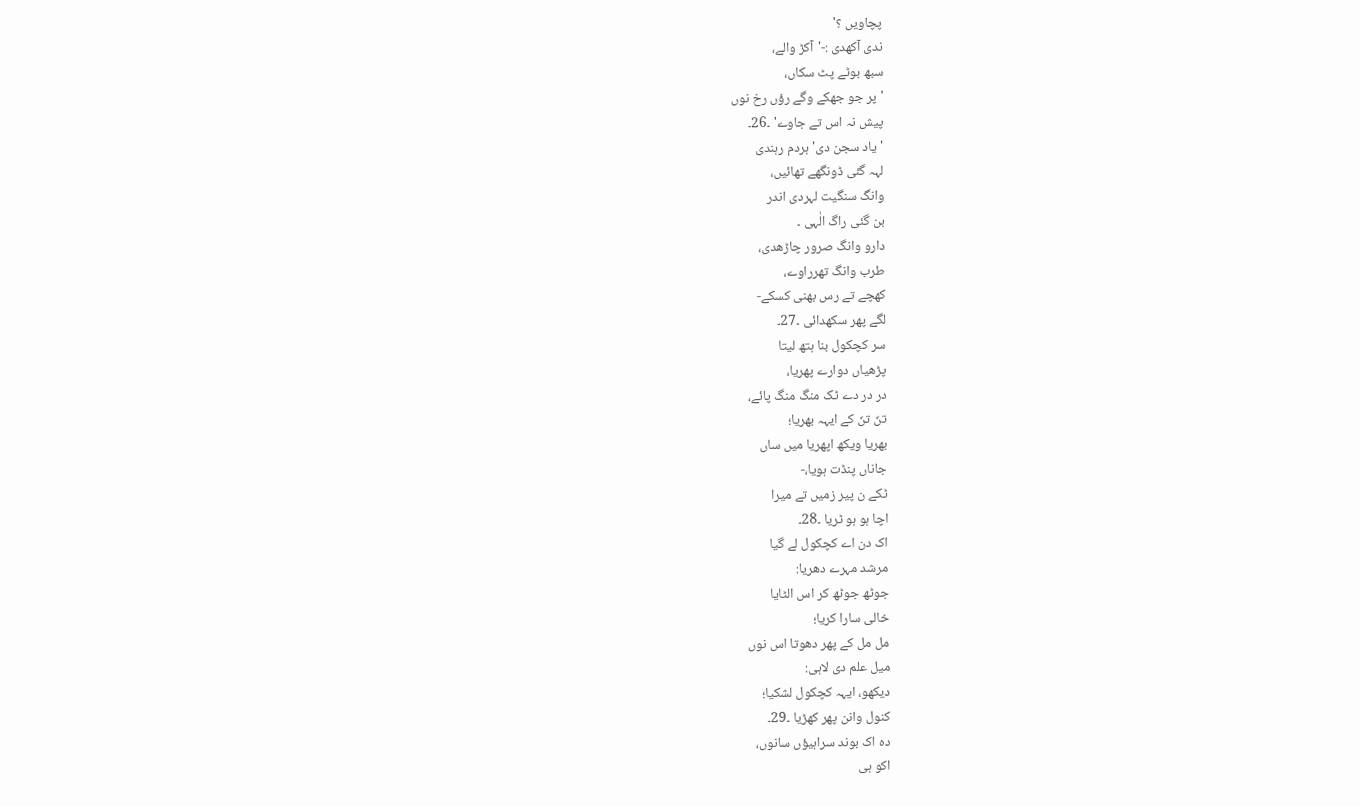پچاویں ؟'
ندی آکھدی :-'آکڑ والے،
سبھ بوٹے پٹ سکاں،
'پر جو جھکے وگے رؤں رخ نوں
پیش نہ اس تے جاوے' ۔26۔
'یاد سجن دی' ہردم رہندی
لہہ گئی ڈونگھے تھائیں،
وانگ سنگیت لہردی اندر
بن گئی راگ الٰہی ۔
دارو وانگ صرور چاڑھدی،
طرب وانگ تھرراوے،
کھچے تے رس بھنی کسکے-
لگے پھر سکھدائی ۔27۔
سر کچکول بنا ہتھ لیتا
پڑھیاں دوارے پھریا،
در در دے ٹک منگ منگ پائے،
تنّ تنّ کے ایہہ بھریا؛
بھریا ویکھ اپھریا میں ساں
جاناں پنڈت ہویا،-
ٹکے ن پیر زمیں تے میرا
اچا ہو ہو ٹریا ۔28۔
اک دن اے کچکول لے گیا
مرشد مہرے دھریا:
جوٹھ جوٹھ کر اس الٹایا
خالی سارا کریا؛
مل مل کے پھر دھوتا اس نوں
میل علم دی لاہی:
دیکھو، ایہہ کچکول لشکیا؛
کنول وانن پھر کھڑیا ۔29۔
دہ اک بوند سراہیؤں سانوں،
اکو ہی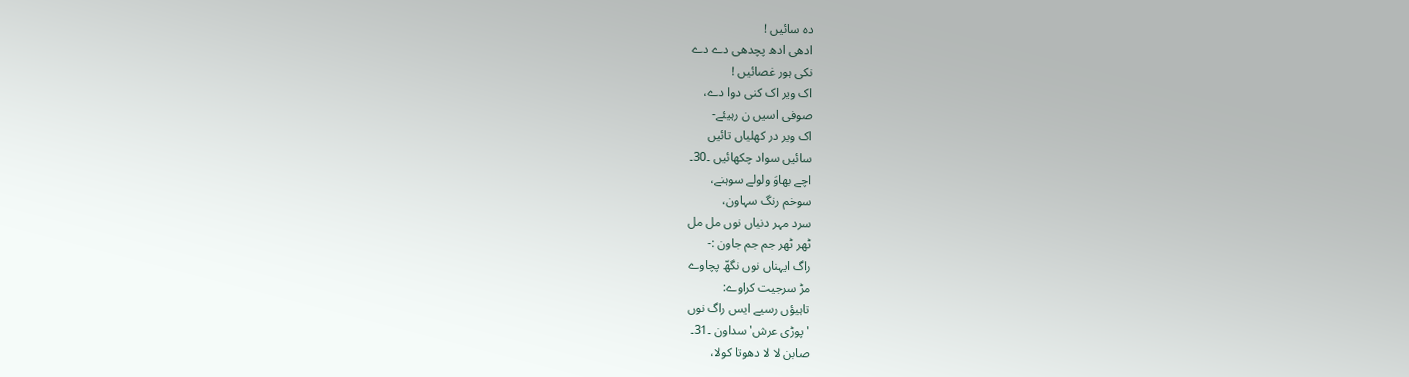دہ سائیں !
ادھی ادھ پچدھی دے دے
نکی ہور غصائیں !
اک ویر اک کنی دوا دے،
صوفی اسیں ن رہیئے-
اک ویر در کھلیاں تائیں
سائیں سواد چکھائیں ۔30۔
اچے بھاوَ ولولے سوہنے،
سوخم رنگ سہاون،
سرد مہر دنیاں نوں مل مل
ٹھر ٹھر جم جم جاون :-
راگ ایہناں نوں نگھّ پچاوے
مڑ سرجیت کراوے:
تاہیؤں رسیے ایس راگ نوں
'پوڑی عرش' سداون ۔31۔
صابن لا لا دھوتا کولا،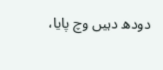دودھ دہیں وچ پایا،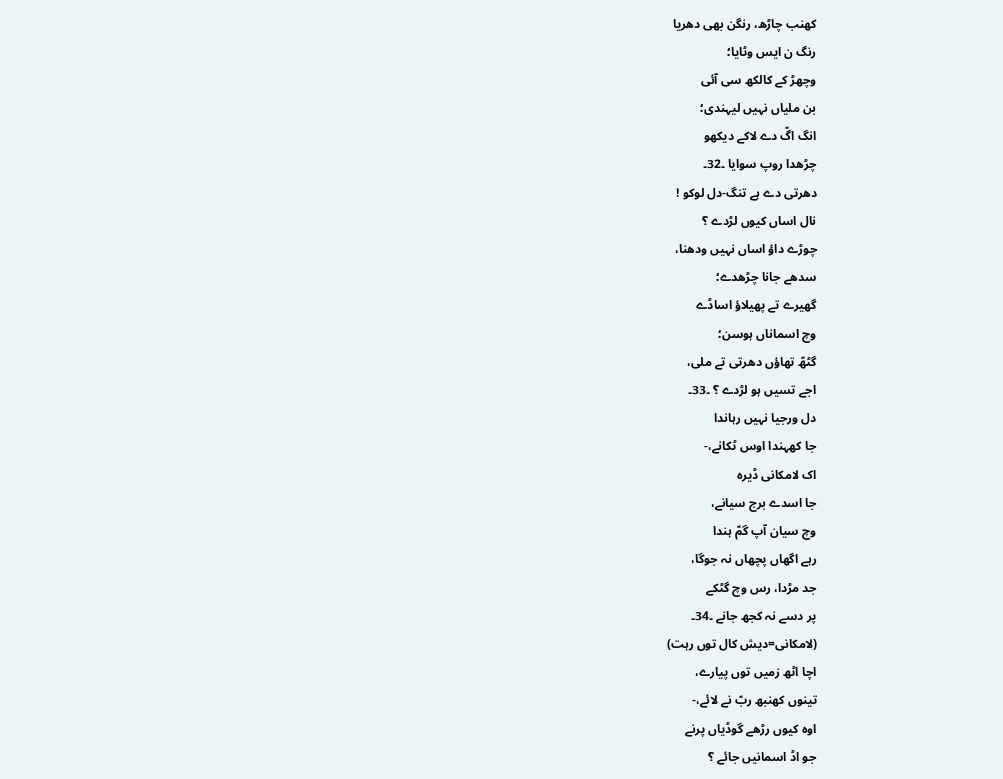کھنب چاڑھ، رنگن بھی دھریا
رنگ ن ایس وٹایا؛
وچھڑ کے کالکھ سی آئی
بن ملیاں نہیں لیہندی؛
انگ اگّ دے لاکے دیکھو
چڑھدا روپ سوایا ۔32۔
دھرتی دے ہے تنگ-دل لوکو !
نال اساں کیوں لڑدے ؟
چوڑے داؤ اساں نہیں ودھنا،
سدھے جانا چڑھدے؛
گھیرے تے پھیلاؤ اساڈے
وچ اسماناں ہوسن؛
گٹھّ تھاؤں دھرتی تے ملی،
اجے تسیں ہو لڑدے ؟ ۔33۔
دل ورجیا نہیں رہاندا
جا کھہندا اوس ٹکانے،-
اک لامکانی ڈیرہ
جا اسدے برج سیانے،
وچ سیان آپ گمّ ہندا
رہے اگھاں پچھاں نہ جوگا،
جد مڑدا، رس وچ گٹکے
پر دسے نہ کجھ جانے ۔34۔
(لامکانی=دیش کال توں رہت)
اچا اٹھ زمیں توں پیارے،
تینوں کھنبھ ربّ نے لائے،-
اوہ کیوں رڑھے گوڈیاں پرنے
جو اڈ اسمانیں جائے ؟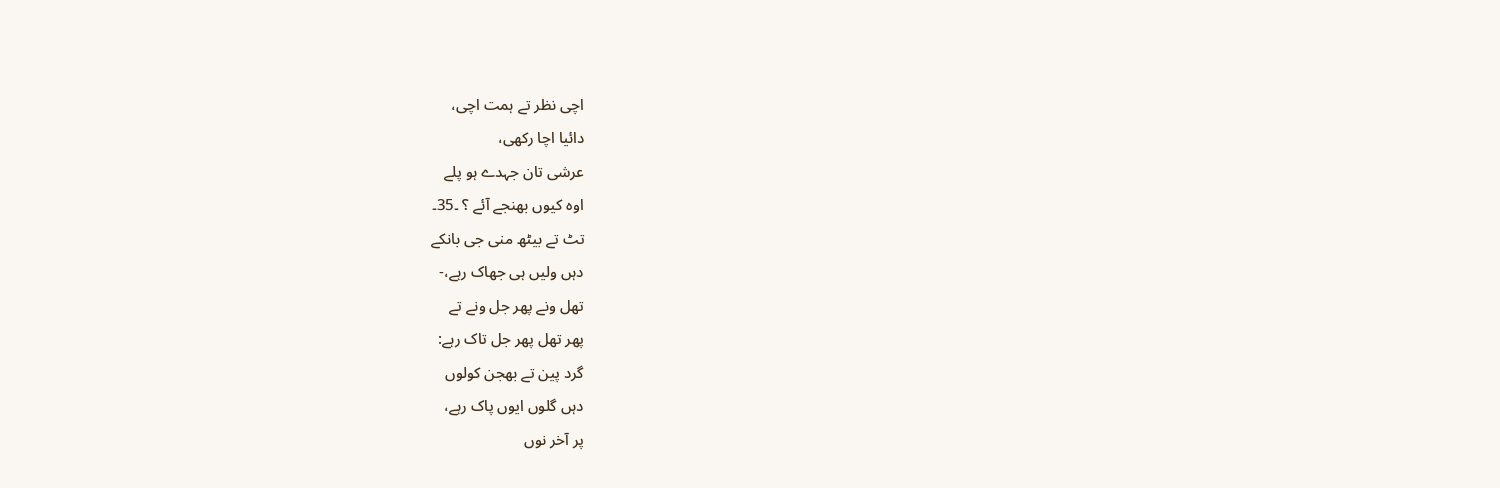اچی نظر تے ہمت اچی،
دائیا اچا رکھی،
عرشی تان جہدے ہو پلے
اوہ کیوں بھنجے آئے ؟ ۔35۔
تٹ تے بیٹھ منی جی بانکے
دہں ولیں ہی جھاک رہے،-
تھل ونے پھر جل ونے تے
پھر تھل پھر جل تاک رہے:
گرد پین تے بھجن کولوں
دہں گلوں ایوں پاک رہے،
پر آخر نوں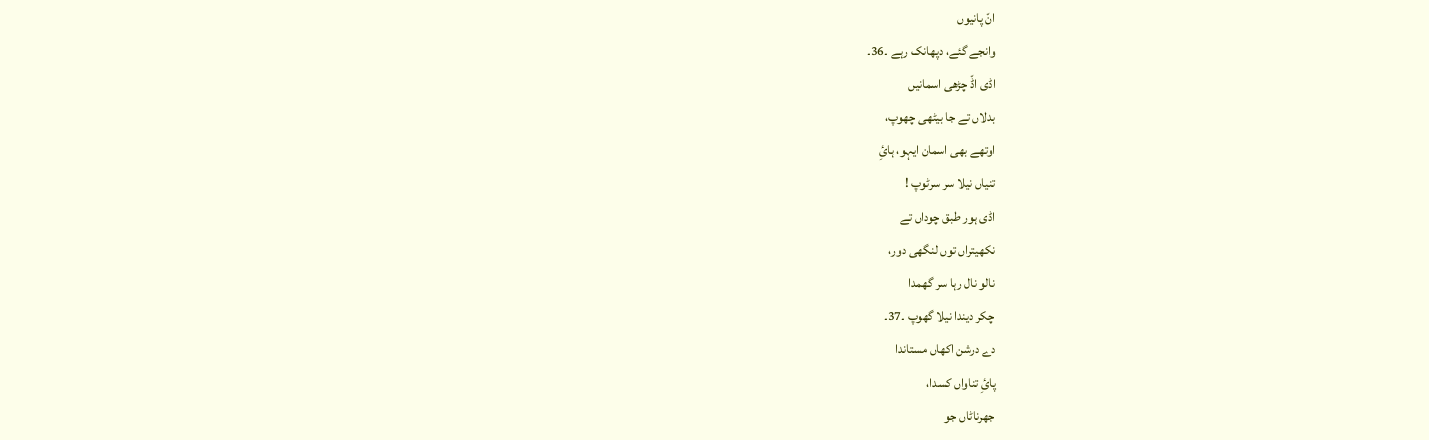انّ پانیوں
وانجے گئے، دپھانک رہے ۔36۔
اڈی اڈّ چڑھی اسمانیں
بدلاں تے جا بیٹھی چھوپ،
اوتھے بھی اسمان ایہو، ہائِ
تنیاں نیلا سر سرٹوپ !
اڈی ہور طبق چوداں تے
نکھیتراں توں لنگھی دور،
نالو نال رہا سر گھمدا
چکر دیندا نیلا گھوپ ۔37۔
دے درشن اکھاں مستاندا
پائِ تناواں کسدا،
جھرناٹاں جو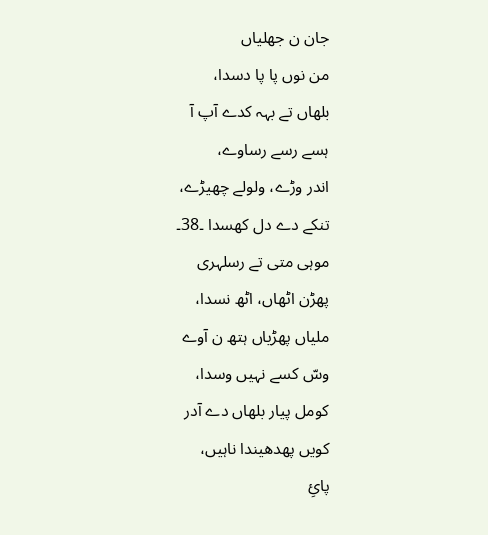جان ن جھلیاں
من نوں پا پا دسدا،
بلھاں تے بہہ کدے آپ آ
ہسے رسے رساوے،
اندر وڑے، ولولے چھیڑے،
تنکے دے دل کھسدا ۔38۔
موہی متی تے رسلہری
پھڑن اٹھاں، اٹھ نسدا،
ملیاں پھڑیاں ہتھ ن آوے
وسّ کسے نہیں وسدا،
کومل پیار بلھاں دے آدر
کویں پھدھیندا ناہیں،
پائِ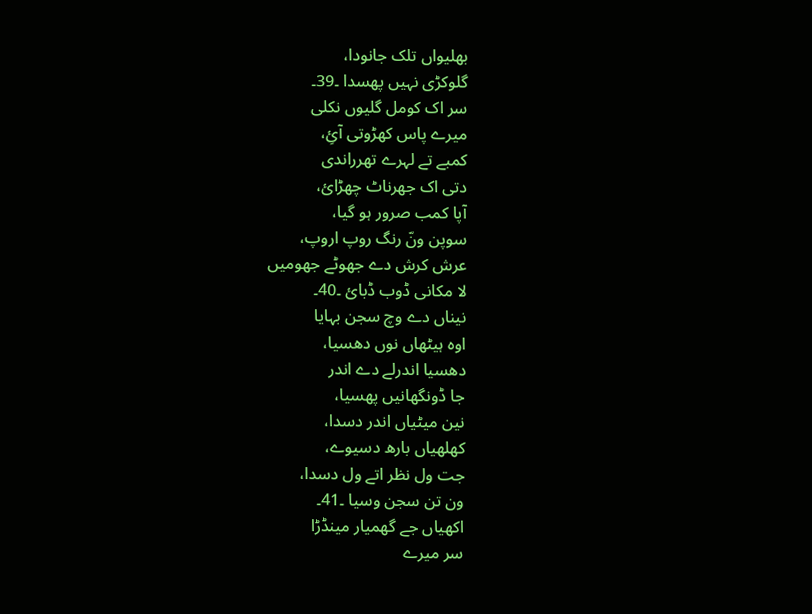بھلیواں تلک جانودا،
گلوکڑی نہیں پھسدا ۔39۔
سر اک کومل گلیوں نکلی
میرے پاس کھڑوتی آئِ،
کمبے تے لہرے تھرراندی
دتی اک جھرناٹ چھڑائ،
آپا کمب صرور ہو گیا،
سوپن ونّ رنگ روپ اروپ،
عرش کرش دے جھوٹے جھومیں
لا مکانی ڈوب ڈبائ ۔40۔
نیناں دے وچ سجن بہایا
اوہ ہیٹھاں نوں دھسیا،
دھسیا اندرلے دے اندر
جا ڈونگھانیں پھسیا،
نین میٹیاں اندر دسدا،
کھلھیاں بارھ دسیوے،
جت ول نظر اتے ول دسدا،
ون تن سجن وسیا ۔41۔
اکھیاں جے گھمیار مینڈڑا
سر میرے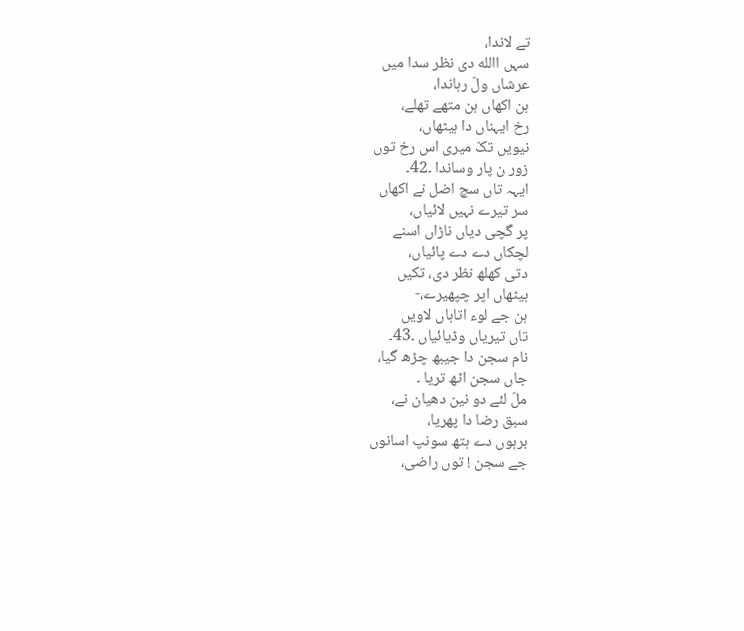تے لاندا،
سہں االله دی نظر سدا میں
عرشاں ولّ رہاندا،
ہن اکھاں ہن متھے تھلے،
رخ ایہناں دا ہیٹھاں،
نیویں تکّ میری اس رخ توں
زور ن پار وساندا ۔42۔
ایہہ تاں سچ اضل نے اکھاں
سر تیرے نہیں لائیاں،
پر گچی دیاں ناڑاں اسنے
لچکاں دے دے پائیاں،
دتی کھلھ نظر دی، تکیں
ہیٹھاں اپر چپھیرے،-
ہن جے لوء اتاہاں لاویں
تاں تیریاں وڈیائیاں ۔43۔
نام سجن دا جیبھ چڑھ گیا،
جاں سجن اٹھ تریا ۔
ملّ لئے دو نین دھیان نے،
سبق رضا دا پھریا،
برہوں دے ہتھ سونپ اسانوں
جے سجن ! توں راضی،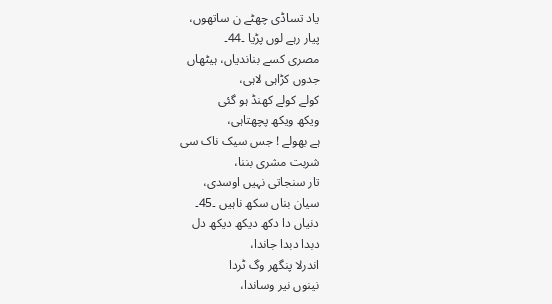یاد تساڈی چھٹے ن ساتھوں،
پیار رہے لوں پڑیا ۔44۔
مصری کسے بناندیاں، ہیٹھاں
جدوں کڑاہی لاہی،
کولے کولے کھنڈ ہو گئی
ویکھ ویکھ پچھتاہی،
ہے بھولے ! جس سیک ناک سی
شربت مشری بننا،
تار سنجاتی نہیں اوسدی،
سیان بناں سکھ ناہیں ۔45۔
دنیاں دا دکھ دیکھ دیکھ دل
دبدا دبدا جاندا،
اندرلا پنگھر وگ ٹردا
نینوں نیر وساندا،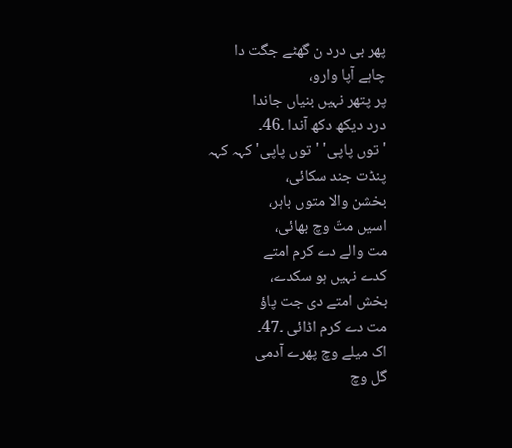پھر بی درد ن گھٹے جگت دا
چاہے آپا وارو،
پر پتھر نہیں بنیاں جاندا
درد دیکھ دکھ آندا ۔46۔
'توں پاپی' 'توں پاپی' کہہ کہہ
پنڈت جند سکائی،
بخشن والا متوں باہر،
اسیں متّ وچ بھائی،
مت والے دے کرم امتے
کدے نہیں ہو سکدے،
بخش امتے دی جت پاؤ
مت دے کرم اڈائی ۔47۔
اک میلے وچ پھرے آدمی
گل وچ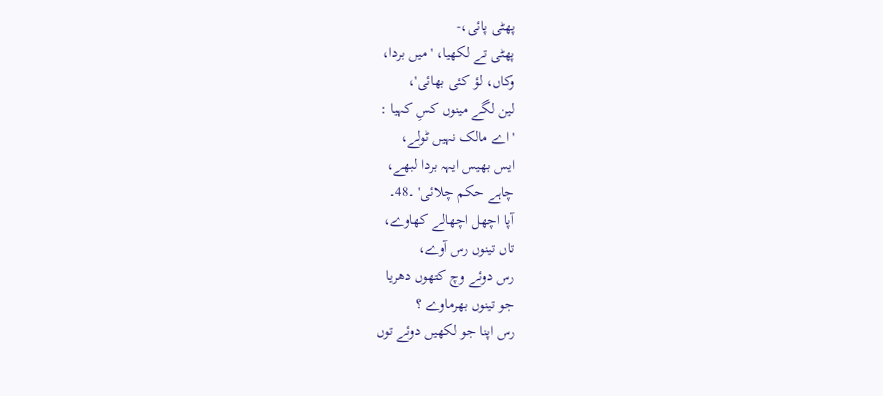پھٹی پائی،-
پھٹی تے لکھیا، 'میں بردا،
وکاں، لؤ کئی بھائی'،
لین لگے مینوں کسِ کہیا :
'اے مالک نہیں ٹولے،
ایس بھیس ایہہ بردا لبھے،
چاہے حکم چلائی' ۔48۔
آپا اچھل اچھالے کھاوے،
تاں تینوں رس آوے،
رس دوئے وچ کتھوں دھریا
جو تینوں بھرماوے ؟
رس اپنا جو لکھیں دوئے توں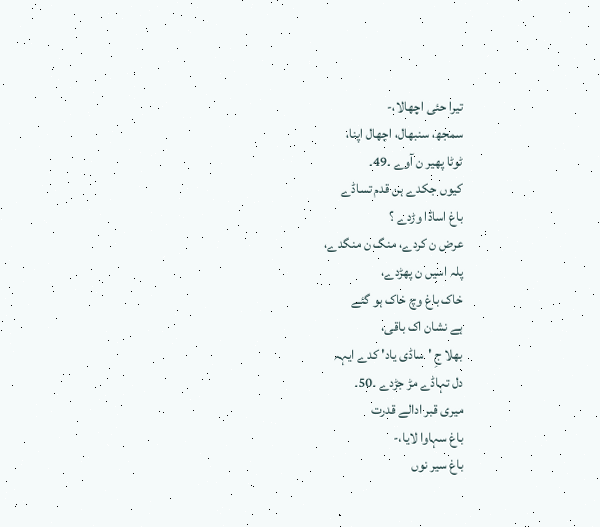تیرا حئی اچھالا،-
سمجھ، سنبھال، اچھال اپنا،
ٹوٹا پھیر ن آوے ۔49۔
کیوں جکدے ہن قدم تساڈے
باغ اساڈا وڑدے ؟
عرض ن کردے، منگ ن منگدے،
پلہ اسیں ن پھڑدے،
خاک باغ وچ خاک ہو گئے
ہے نشان اک باقی،
بھلا جِ 'ساڈی یاد' کدے ایہہ
دل تہاڈے مڑ جڑدے ۔50۔
میری قبر ادالے قدرت
باغ سہاوا لایا،-
باغ سیر نوں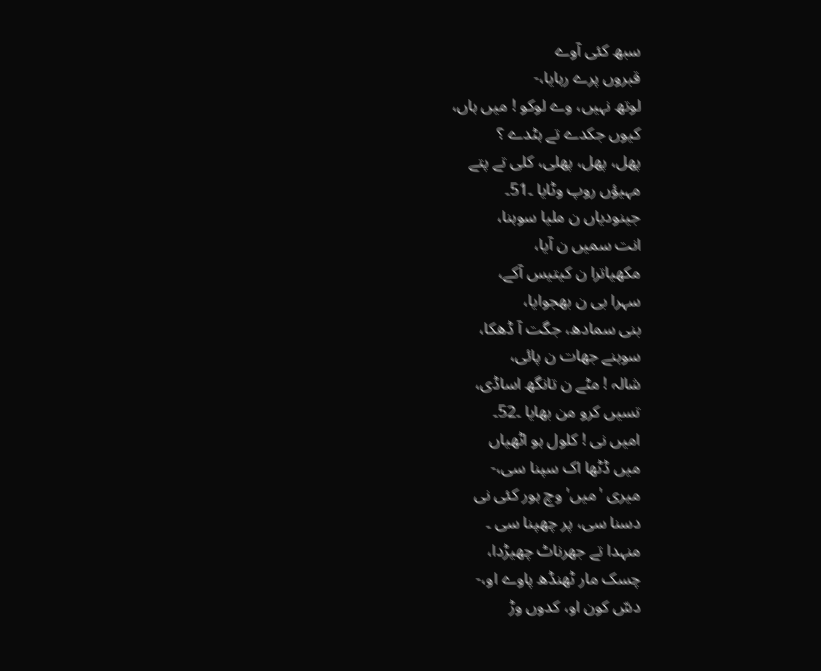سبھ کئی آوے
قبروں پرے رہایا،-
لوتھ نہیں، وے لوکو ! میں ہاں،
کیوں جکدے تے ہٹدے ؟
پھل، پھل، پھلی، کلی تے پتے
مہیؤں روپ وٹایا ۔51۔
جینودیاں ن ملیا سوہنا،
انت سمیں ن آیا،
مکھیاترا ن کیتیس آکے،
سہرا بی ن بھجوایا،
بنی سمادھ، جگت آ ڈھکا،
سوہنے جھات ن پائی،
شالہ ! مٹے ن تانگھ اساڈی،
تسیں کرو من بھایا ۔52۔
امیں نی ! کلول ہو اٹھیاں
میں ڈٹھا اک سپنا سی،-
میری 'میں' وچ ہور کئی نی
دسنا سی، پر چھپنا سی ۔
منہدا تے جھرناٹ چھیڑدا،
چسک مار ٹھنڈھ پاوے او،-
دسّ کون او، کدوں وڑ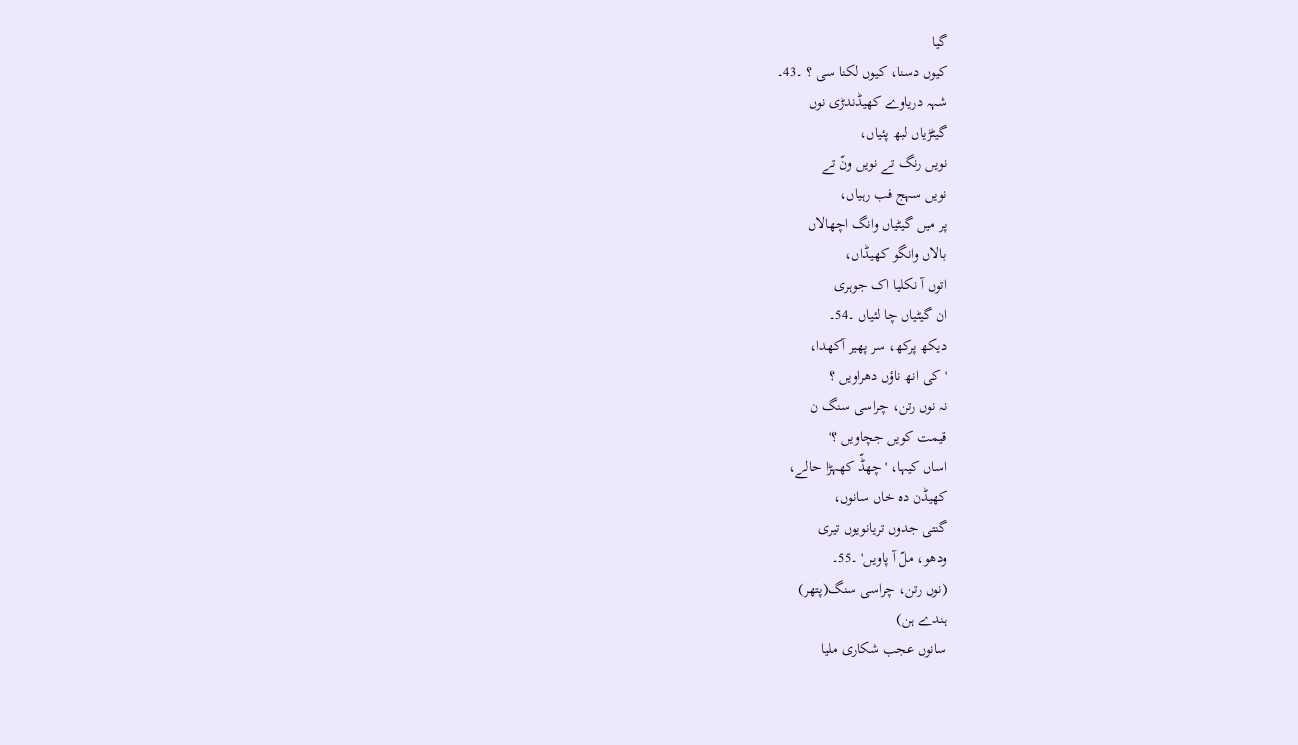گیا
کیوں دسنا، کیوں لکنا سی ؟ ۔43۔
شہہ دریاوے کھیڈندڑی نوں
گیٹڑیاں لبھ پئیاں،
نویں رنگ تے نویں ونّ تے
نویں سہج فب رہیاں،
پر میں گیٹیاں وانگ اچھالاں
بالاں وانگو کھیڈاں،
اتوں آ نکلیا اک جوہری
ان گیٹیاں چا لئیاں ۔54۔
دیکھ پرکھ، سر پھیر آکھدا،
'کی انھ ناؤں دھراویں ؟
نہ نوں رتن، چراسی سنگ ن
قیمت کویں جچاویں ؟'
اساں کیہا، 'چھڈّ کھہڑا حالے،
کھیڈن دہ خاں سانوں،
گنتی جدوں تریانویوں تیری
ودھو، ملّ آ پاویں' ۔55۔
(نوں رتن، چراسی سنگ(پتھر)
ہندے ہن)
سانوں عجب شکاری ملیا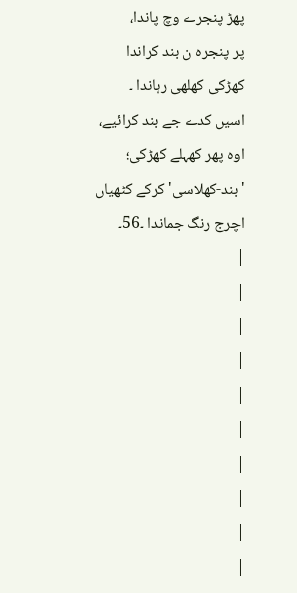پھڑ پنجرے وچ پاندا،
پر پنجرہ ن بند کراندا
کھڑکی کھلھی رہاندا ۔
اسیں کدے جے بند کرائیے،
اوہ پھر کھہلے کھڑکی؛
'بند-کھلاسی' کرکے کٹھیاں
اچرج رنگ جماندا ۔56۔
|
|
|
|
|
|
|
|
|
|